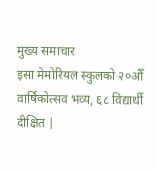मुख्य समाचार
इसा मेमोरियल स्कुलको २०औँ वार्षिकोत्सव भव्य, ६८ विद्यार्थी दीक्षित |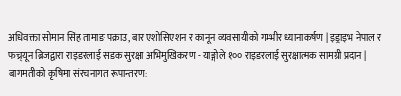अधिवक्ता सोमान सिंह तामाङ पक्राउ, बार एशोसिएशन र कानून व्यवसायीको गम्भीर ध्यानाकर्षण | इड्राइभ नेपाल र फच्र्यून ब्रिजद्वारा राइडरलाई सडक सुरक्षा अभिमुखिकरण - याङ्गोले १०० राइडरलाई सुरक्षात्मक सामग्री प्रदान | बागमतीको कृषिमा संरचनागत रूपान्तरण: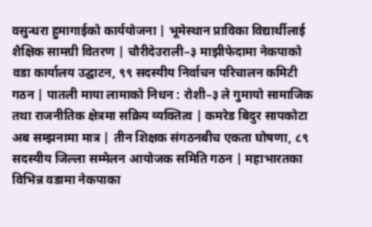वसुन्धरा हुमागाईको कार्ययोजना | भूमेस्थान प्राविका विद्यार्थीलाई शैक्षिक सामग्री वितरण | चौरीदेउराली–३ माझीफेदामा नेकपाको वडा कार्यालय उद्घाटन, ९९ सदस्यीय निर्वाचन परिचालन कमिटी गठन | पातली माया लामाको निधन : रोशी–३ ले गुमायो सामाजिक तथा राजनीतिक क्षेत्रमा सक्रिय व्यक्तित्व | कमरेड बिदुर सापकोटा अब सम्झनामा मात्र | तीन शिक्षक संगठनबीच एकता घोषणा, ८९ सदस्यीय जिल्ला सम्मेलन आयोजक समिति गठन | महाभारतका विभिन्न वडामा नेकपाका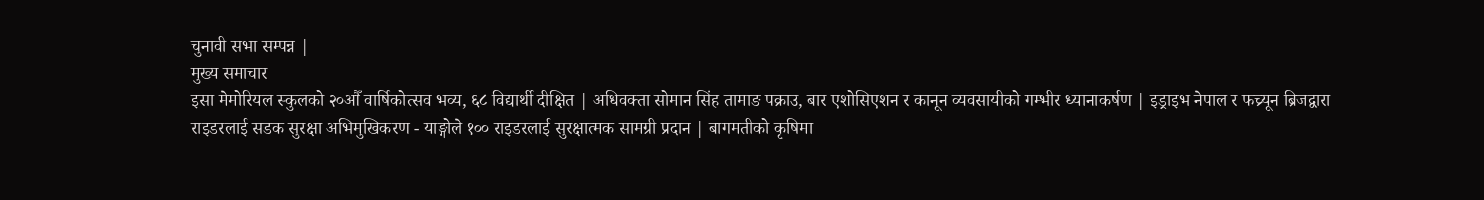चुनावी सभा सम्पन्न |
मुख्य समाचार
इसा मेमोरियल स्कुलको २०औँ वार्षिकोत्सव भव्य, ६८ विद्यार्थी दीक्षित | अधिवक्ता सोमान सिंह तामाङ पक्राउ, बार एशोसिएशन र कानून व्यवसायीको गम्भीर ध्यानाकर्षण | इड्राइभ नेपाल र फच्र्यून ब्रिजद्वारा राइडरलाई सडक सुरक्षा अभिमुखिकरण - याङ्गोले १०० राइडरलाई सुरक्षात्मक सामग्री प्रदान | बागमतीको कृषिमा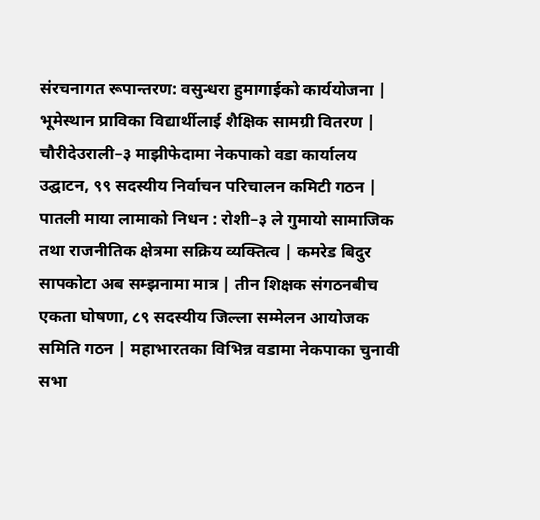संरचनागत रूपान्तरण: वसुन्धरा हुमागाईको कार्ययोजना | भूमेस्थान प्राविका विद्यार्थीलाई शैक्षिक सामग्री वितरण | चौरीदेउराली–३ माझीफेदामा नेकपाको वडा कार्यालय उद्घाटन, ९९ सदस्यीय निर्वाचन परिचालन कमिटी गठन | पातली माया लामाको निधन : रोशी–३ ले गुमायो सामाजिक तथा राजनीतिक क्षेत्रमा सक्रिय व्यक्तित्व | कमरेड बिदुर सापकोटा अब सम्झनामा मात्र | तीन शिक्षक संगठनबीच एकता घोषणा, ८९ सदस्यीय जिल्ला सम्मेलन आयोजक समिति गठन | महाभारतका विभिन्न वडामा नेकपाका चुनावी सभा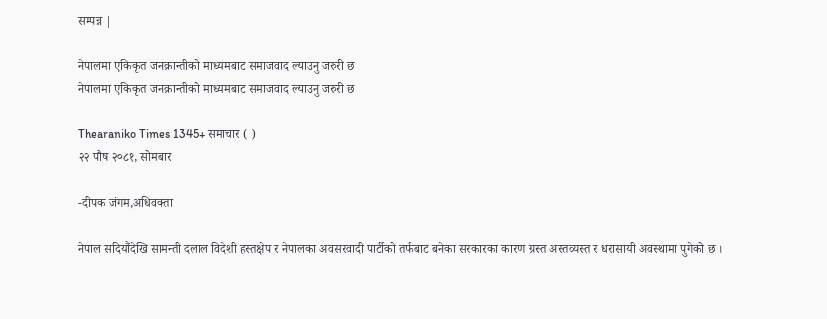सम्पन्न |

नेपालमा एकिकृत जनक्रान्तीको माध्यमबाट समाजवाद ल्याउनु जरुरी छ
नेपालमा एकिकृत जनक्रान्तीको माध्यमबाट समाजवाद ल्याउनु जरुरी छ

Thearaniko Times 1345+ समाचार ( )
२२ पौष २०८१, सोमबार

-दीपक जंगम,अधिवक्ता

नेपाल सदियौंदेखि सामन्ती दलाल विदेशी हस्तक्षेप र नेपालका अवसरवादी पार्टीको तर्फबाट बनेका सरकारका कारण ग्रस्त अस्तव्यस्त र धरासायी अवस्थामा पुगेको छ ।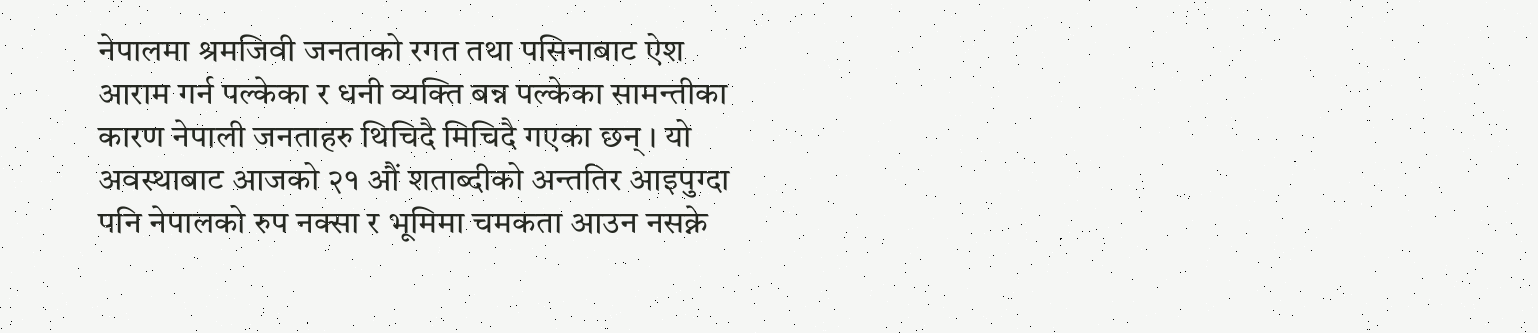नेपालमा श्रमजिवी जनताको रगत तथा पसिनाबाट ऐश आराम गर्न पल्केका र धनी व्यक्ति बन्न पल्केका सामन्तीका कारण नेपाली जनताहरु थिचिदै मिचिदै गएका छन् । यो अवस्थाबाट आजको २१ औं शताब्दीको अन्ततिर आइपुग्दा पनि नेपालको रुप नक्सा र भूमिमा चमकता आउन नसक्ने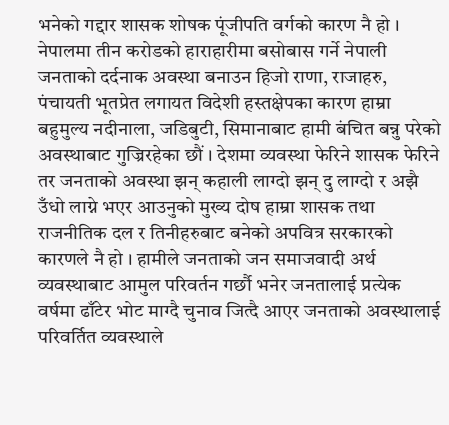भनेको गद्दार शासक शोषक पूंजीपति वर्गको कारण नै हो । नेपालमा तीन करोडको हाराहारीमा बसोबास गर्ने नेपाली जनताको दर्दनाक अवस्था बनाउन हिजो राणा, राजाहरु, पंचायती भूतप्रेत लगायत विदेशी हस्तक्षेपका कारण हाम्रा बहुमुल्य नदीनाला, जडिबुटी, सिमानाबाट हामी बंचित बन्नु परेको अवस्थाबाट गुज्रिरहेका छौं । देशमा व्यवस्था फेरिने शासक फेरिने तर जनताको अवस्था झन् कहाली लाग्दो झन् दु लाग्दो र अझै उँधो लाग्ने भएर आउनुको मुख्य दोष हाम्रा शासक तथा राजनीतिक दल र तिनीहरुबाट बनेको अपवित्र सरकारको कारणले नै हो । हामीले जनताको जन समाजवादी अर्थ व्यवस्थाबाट आमुल परिवर्तन गर्छौ भनेर जनतालाई प्रत्येक वर्षमा ढाँटेर भोट माग्दै चुनाव जित्दै आएर जनताको अवस्थालाई परिवर्तित व्यवस्थाले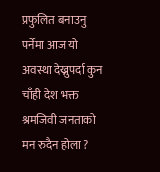प्रफुलित बनाउनु पर्नेमा आज यो अवस्था देख्नुपर्दा कुन चाँही देश भक्त श्रमजिवी जनताको मन रुदैन होला ?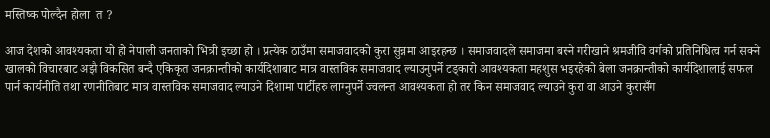मस्तिष्क पोल्दैन होला  त ?

आज देशको आवश्यकता यो हो नेपाली जनताको भित्री इच्छा हो । प्रत्येक ठाउँमा समाजवादको कुरा सुन्नमा आइरहन्छ । समाजवादले समाजमा बस्ने गरीखाने श्रमजीवि वर्गको प्रतिनिधित्व गर्न सक्ने खालको विचारबाट अझै विकसित बन्दै एकिकृत जनक्रान्तीको कार्यदिशाबाट मात्र वास्तविक समाजवाद ल्याउनुपर्ने टड्कारो आवश्यकता महशुस भइरहेको बेला जनक्रान्तीको कार्यदिशालाई सफल पार्न कार्यनीति तथा रणनीतिबाट मात्र वास्तविक समाजवाद ल्याउने दिशामा पार्टीहरु लाग्नुपर्ने ज्वलन्त आवश्यकता हो तर किन समाजवाद ल्याउने कुरा वा आउने कुरासँग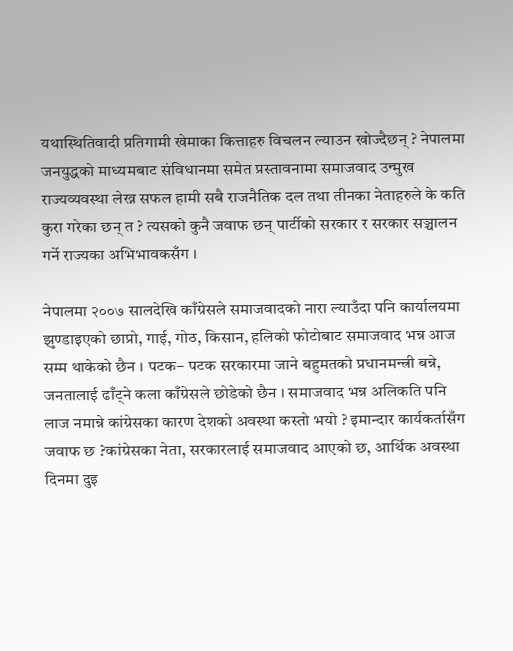यथास्थितिवादी प्रतिगामी खेमाका कित्ताहरु विचलन ल्याउन खोज्दैछन् ? नेपालमा जनयुद्धको माध्यमबाट संविधानमा समेत प्रस्तावनामा समाजवाद उन्मुख राज्यव्यवस्था लेख्न सफल हामी सबै राजनैतिक दल तथा तीनका नेताहरुले के कति कुरा गरेका छन् त ? त्यसको कुनै जवाफ छन् पार्टीको सरकार र सरकार सञ्चालन गर्ने राज्यका अभिभावकसँग ।

नेपालमा २००७ सालदेखि काँग्रेसले समाजवादको नारा ल्याउँदा पनि कार्यालयमा झुण्डाइएको छाप्रो, गाई, गोठ, किसान, हलिको फोटोबाट समाजवाद भन्न आज सम्म थाकेको छैन । पटक– पटक सरकारमा जाने बहुमतको प्रधानमन्त्री बन्ने, जनतालाई ढाँट्ने कला काँग्रेसले छोडेको छैन । समाजवाद भन्न अलिकति पनि लाज नमान्ने कांग्रेसका कारण देशको अवस्था कस्तो भयो ? इमान्दार कार्यकर्तासँग जवाफ छ ?कांग्रेसका नेता, सरकारलाई समाजवाद आएको छ, आर्थिक अवस्था दिनमा दुइ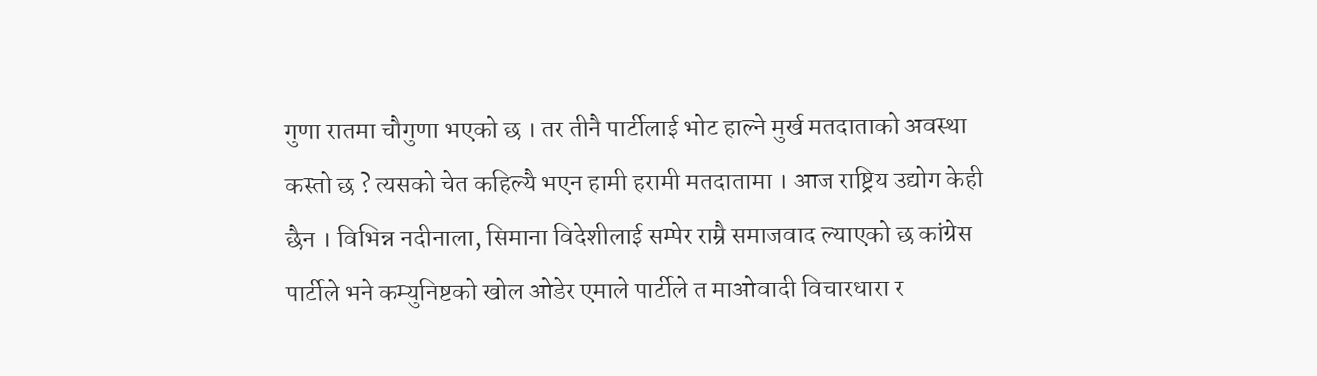गुणा रातमा चौगुणा भएको छ । तर तीनै पार्टीलाई भोट हाल्ने मुर्ख मतदाताको अवस्था कस्तो छ ? त्यसको चेत कहिल्यै भएन हामी हरामी मतदातामा । आज राष्ट्रिय उद्योग केही छैन । विभिन्न नदीनाला, सिमाना विदेशीलाई सम्पेर राम्रै समाजवाद ल्याएको छ कांग्रेस पार्टीले भने कम्युनिष्टको खोल ओडेर एमाले पार्टीले त माओवादी विचारधारा र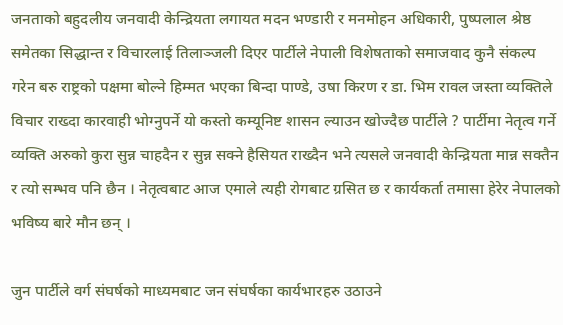जनताको बहुदलीय जनवादी केन्द्रियता लगायत मदन भण्डारी र मनमोहन अधिकारी, पुष्पलाल श्रेष्ठ समेतका सिद्धान्त र विचारलाई तिलाञ्जली दिएर पार्टीले नेपाली विशेषताको समाजवाद कुनै संकल्प गरेन बरु राष्ट्रको पक्षमा बोल्ने हिम्मत भएका बिन्दा पाण्डे, उषा किरण र डा. भिम रावल जस्ता व्यक्तिले विचार राख्दा कारवाही भोग्नुपर्ने यो कस्तो कम्यूनिष्ट शासन ल्याउन खोज्दैछ पार्टीले ? पार्टीमा नेतृत्व गर्ने व्यक्ति अरुको कुरा सुन्न चाहदैन र सुन्न सक्ने हैसियत राख्दैन भने त्यसले जनवादी केन्द्रियता मान्न सक्तैन र त्यो सम्भव पनि छैन । नेतृत्वबाट आज एमाले त्यही रोगबाट ग्रसित छ र कार्यकर्ता तमासा हेरेर नेपालको भविष्य बारे मौन छन् ।

जुन पार्टीले वर्ग संघर्षको माध्यमबाट जन संघर्षका कार्यभारहरु उठाउने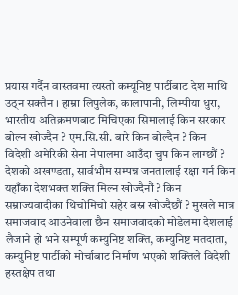प्रयास गर्दैन वास्तवमा त्यस्तो कम्यूनिष्ट पार्टीबाट देश माथि उठ्न सक्तैन । हाम्रा लिपुलेक, कालापानी, लिम्पीया धुरा, भारतीय अतिक्रमणबाट मिचिएका सिमालाई किन सरकार बोल्न खोज्दैन ? एम.सि.सी. बारे किन बोल्दैन ? किन विदेशी अमेरिकी सेना नेपालमा आउँदा चुप किन लाग्छौं ? देशको अखण्डता, सार्वभौम सम्पन्न जनतालाई रक्षा गर्न किन यहाँका देशभक्त शक्ति मिल्न खोज्दैनौं ? किन सम्राज्यवादीका थिचोमिचो सहेर बस्न खोज्दैछौं ? मुखले मात्र समाजवाद आउनेवाला छैन समाजवादको मोडेलमा देशलाई लैजाने हो भने सम्पूर्ण कम्युनिष्ट शक्ति, कम्युनिष्ट मतदाता, कम्युनिष्ट पार्टीको मोर्चाबाट निर्माण भएको शक्तिले विदेशी हस्तक्षेप तथा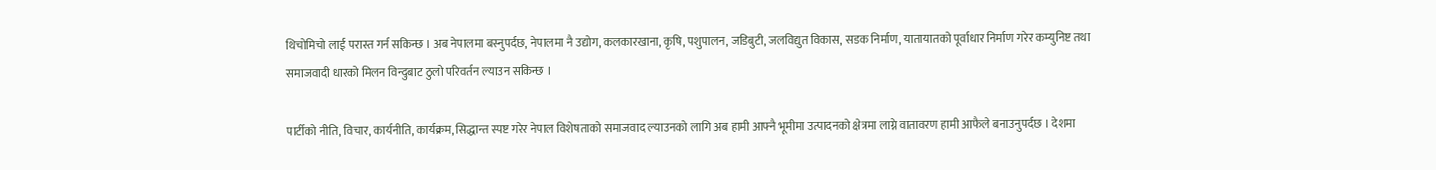थिचोमिचो लाई परास्त गर्न सकिन्छ । अब नेपालमा बस्नुपर्दछ, नेपालमा नै उद्योग, कलकारखाना, कृषि, पशुपालन, जडिबुटी, जलविद्युत विकास, सडक निर्माण, यातायातको पूर्वाधार निर्माण गरेर कम्युनिष्ट तथा समाजवादी धारको मिलन विन्दुबाट ठुलो परिवर्तन ल्याउन सकिन्छ ।

पार्टीको नीति, विचार, कार्यनीति, कार्यक्रम, सिद्धान्त स्पष्ट गरेर नेपाल विशेषताको समाजवाद ल्याउनको लागि अब हामी आफ्नै भूमीमा उत्पादनको क्षेत्रमा लाग्ने वातावरण हामी आफैले बनाउनुपर्दछ । देशमा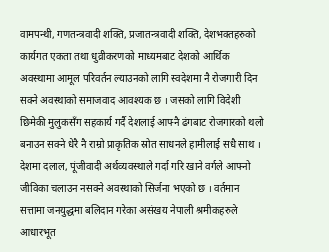वामपन्थी, गणतन्त्रवादी शक्ति, प्रजातन्त्रवादी शक्ति, देशभक्तहरुको कार्यगत एकता तथा धुव्रीकरणको माध्यमबाट देशको आर्थिक अवस्थामा आमूल परिवर्तन ल्याउनको लागि स्वदेशमा नै रोजगारी दिन सक्ने अवस्थाको समाजवाद आवश्यक छ । जसको लागि विदेशी छिमेकी मुलुकसँग सहकार्य गर्दै देशलाई आफ्नै ढंगबाट रोजगारको थलो बनाउन सक्ने धेरै नै राम्रो प्राकृतिक स्रोत साधनले हामीलाई सधै साथ । देशमा दलाल, पूंजीवादी अर्थव्यवस्थाले गर्दा गरि खाने वर्गले आफ्नो जीविका चलाउन नसक्ने अवस्थाको सिर्जना भएको छ । वर्तमान सत्तामा जनयुद्धमा बलिदान गरेका असंखय नेपाली श्रमीकहरुले आधारभूत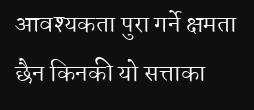आवश्यकता पुरा गर्ने क्षमता छैन किनकी यो सत्ताका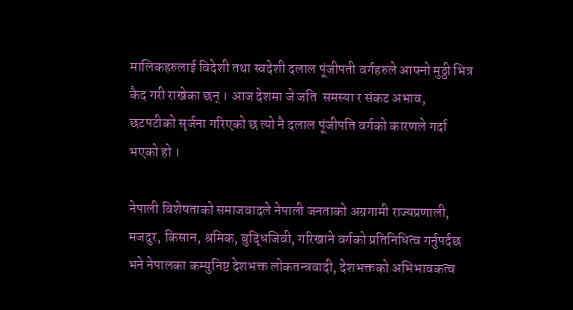मालिकहरुलाई विदेशी तथा स्वदेशी दलाल पूंजीपती वर्गहरुले आफ्नो मुठ्ठी भित्र कैद गरी राखेका छन् । आज देशमा जे जति  समस्या र संकट अभाव, छटपटीको सृर्जना गरिएको छ त्यो नै दलाल पूंजीपति वर्गको कारणले गर्दा भएको हो ।

नेपाली विशेषताको समाजवादले नेपाली जनताको अग्रगामी राज्यप्रणाली, मजदुर, किसान, श्रमिक, बुद्धिजिवी, गरिखाने वर्गको प्रतिनिधित्व गर्नुपर्दछ भने नेपालका कम्युनिष्ट देशभक्त लोकतन्त्रवादी, देशभक्तको अभिभावकत्व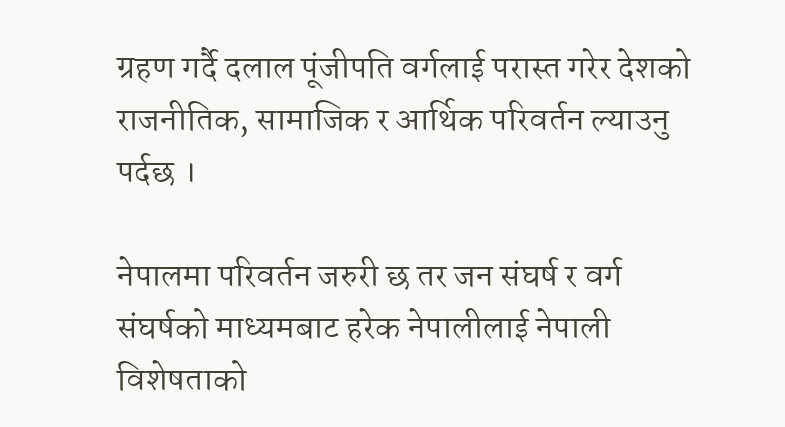ग्रहण गर्दै दलाल पूंजीपति वर्गलाई परास्त गरेर देशको राजनीतिक, सामाजिक र आर्थिक परिवर्तन ल्याउनु पर्दछ ।

नेपालमा परिवर्तन जरुरी छ तर जन संघर्ष र वर्ग संघर्षको माध्यमबाट हरेक नेपालीलाई नेपाली विशेषताको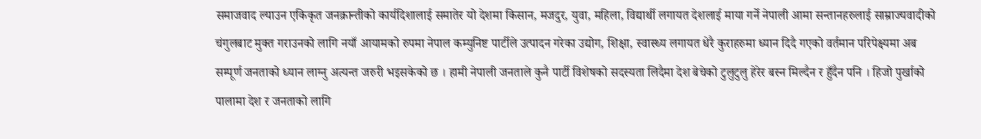समाजवाद ल्याउन एकिकृत जनक्रान्तीको कार्यदिशालाई समातेर यो देशमा किसान, मजदुर, युवा, महिला, विद्यार्थी लगायत देशलाई माया गर्ने नेपाली आमा सन्तानहरुलाई साम्राज्यवादीको चंगुलबाट मुक्त गराउनको लागि नयाँ आयामको रुपमा नेपाल कम्युनिष्ट पार्टीले उत्पादन गरेका उद्योग, शिक्षा, स्वास्थ्य लगायत धेरै कुराहरुमा ध्यान दिदै गएको वर्तमान परिपेक्ष्यमा अब सम्पूर्ण जनताको ध्यान लाग्नु अत्यन्त जरुरी भइसकेको छ । हामी नेपाली जनताले कुनै पार्टी विशेषको सदस्यता लिदैमा देश बेचेको टुलुटुलु हेरेर बस्न मिल्दैन र हुँदैन पनि । हिजो पुर्खाको पालामा देश र जनताको लागि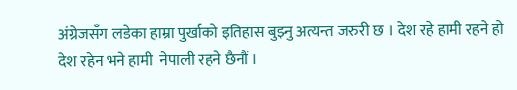अंग्रेजसँग लडेका हाम्रा पुर्खाको इतिहास बुझ्नु अत्यन्त जरुरी छ । देश रहे हामी रहने हो देश रहेन भने हामी  नेपाली रहने छैनौं ।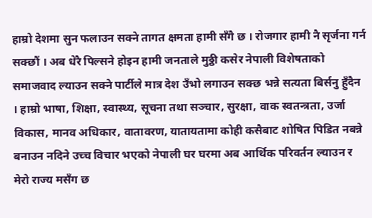हाम्रो देशमा सुन फलाउन सक्ने तागत क्षमता हामी सँगै छ । रोजगार हामी नै सृर्जना गर्न सक्छौं । अब धेरै पिल्सने होइन हामी जनताले मुठ्ठी कसेर नेपाली विशेषताको समाजवाद ल्याउन सक्ने पार्टीले मात्र देश उँभो लगाउन सक्छ भन्ने सत्यता बिर्सनु हुँदैन । हाम्रो भाषा, शिक्षा, स्वास्थ्य, सूचना तथा सञ्चार, सुरक्षा, वाक स्वतन्त्रता, उर्जा विकास, मानव अधिकार, वातावरण, यातायतामा कोही कसैबाट शोषित पिडित नबन्ने बनाउन नदिने उच्च विचार भएको नेपाली घर घरमा अब आर्थिक परिवर्तन ल्याउन र मेरो राज्य मसँग छ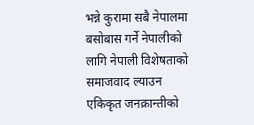भन्ने कुरामा सबै नेपालमा बसोबास गर्ने नेपालीको लागि नेपाली विशेषताको समाजवाद ल्याउन एकिकृत जनक्रान्तीको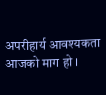अपरीहार्य आवश्यकता आजको माग हो ।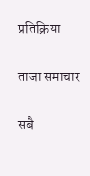प्रतिक्रिया

ताजा समाचार

सबै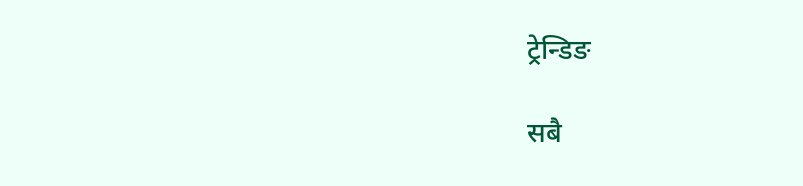ट्रेन्डिङ

सबै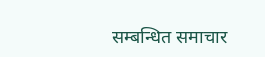सम्बन्धित समाचार